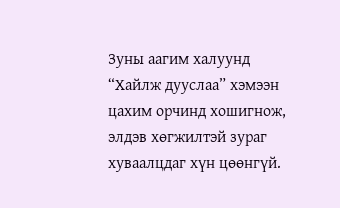Зуны аагим халуунд “Хайлж дууслаа” хэмээн цахим орчинд хошигнож, элдэв хөгжилтэй зураг хуваалцдаг хүн цөөнгүй.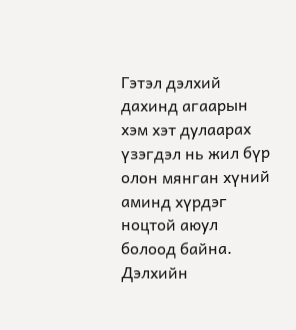Гэтэл дэлхий дахинд агаарын хэм хэт дулаарах үзэгдэл нь жил бүр олон мянган хүний аминд хүрдэг ноцтой аюул болоод байна.
Дэлхийн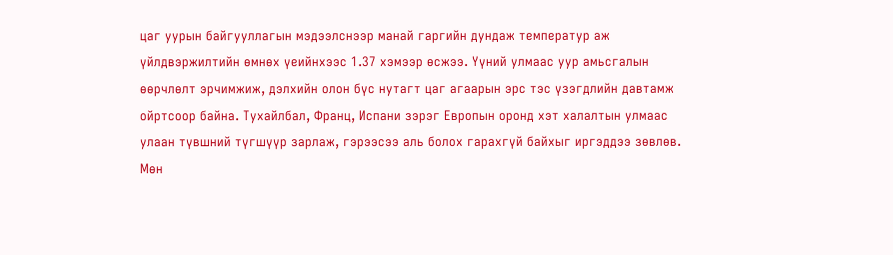цаг уурын байгууллагын мэдээлснээр манай гаргийн дундаж температур аж үйлдвэржилтийн өмнөх үеийнхээс 1.37 хэмээр өсжээ. Үүний улмаас уур амьсгалын өөрчлөлт эрчимжиж, дэлхийн олон бүс нутагт цаг агаарын эрс тэс үзэгдлийн давтамж ойртсоор байна. Тухайлбал, Франц, Испани зэрэг Европын оронд хэт халалтын улмаас улаан түвшний түгшүүр зарлаж, гэрээсээ аль болох гарахгүй байхыг иргэддээ зөвлөв. Мөн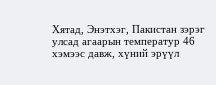Хятад, Энэтхэг, Пакистан зэрэг улсад агаарын температур 46 хэмээс давж, хүний эрүүл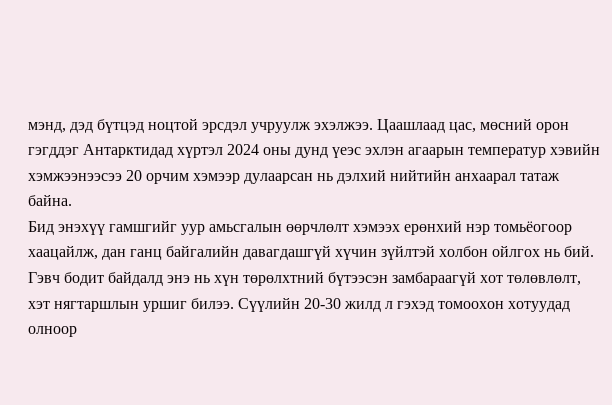мэнд, дэд бүтцэд ноцтой эрсдэл учруулж эхэлжээ. Цаашлаад цас, мөсний орон гэгддэг Антарктидад хүртэл 2024 оны дунд үеэс эхлэн агаарын температур хэвийн хэмжээнээсээ 20 орчим хэмээр дулаарсан нь дэлхий нийтийн анхаарал татаж байна.
Бид энэхүү гамшгийг уур амьсгалын өөрчлөлт хэмээх ерөнхий нэр томьёогоор хаацайлж, дан ганц байгалийн давагдашгүй хүчин зүйлтэй холбон ойлгох нь бий. Гэвч бодит байдалд энэ нь хүн төрөлхтний бүтээсэн замбараагүй хот төлөвлөлт, хэт нягтаршлын уршиг билээ. Сүүлийн 20-30 жилд л гэхэд томоохон хотуудад олноор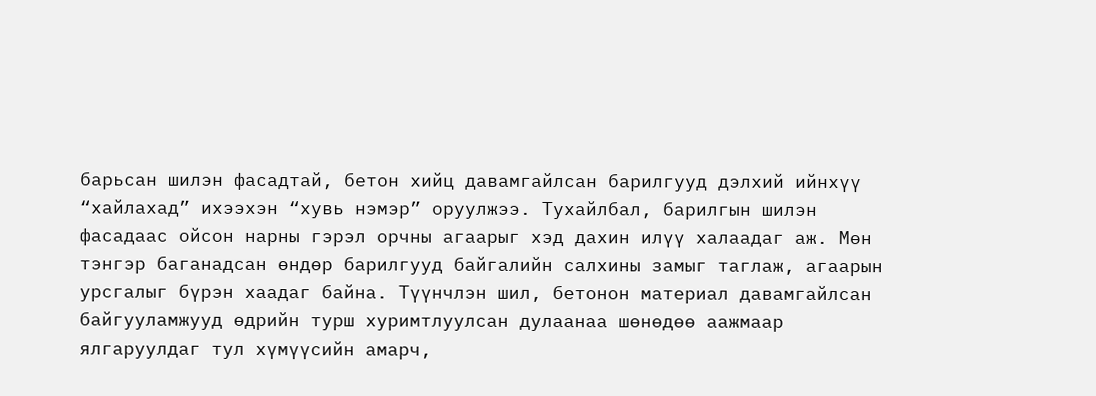барьсан шилэн фасадтай, бетон хийц давамгайлсан барилгууд дэлхий ийнхүү “хайлахад” ихээхэн “хувь нэмэр” оруулжээ. Тухайлбал, барилгын шилэн фасадаас ойсон нарны гэрэл орчны агаарыг хэд дахин илүү халаадаг аж. Мөн тэнгэр баганадсан өндөр барилгууд байгалийн салхины замыг таглаж, агаарын урсгалыг бүрэн хаадаг байна. Түүнчлэн шил, бетонон материал давамгайлсан байгууламжууд өдрийн турш хуримтлуулсан дулаанаа шөнөдөө аажмаар ялгаруулдаг тул хүмүүсийн амарч,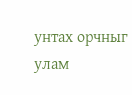унтах орчныг улам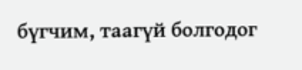бүгчим, таагүй болгодог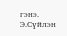гэнэ.
Э.Сүйлэн